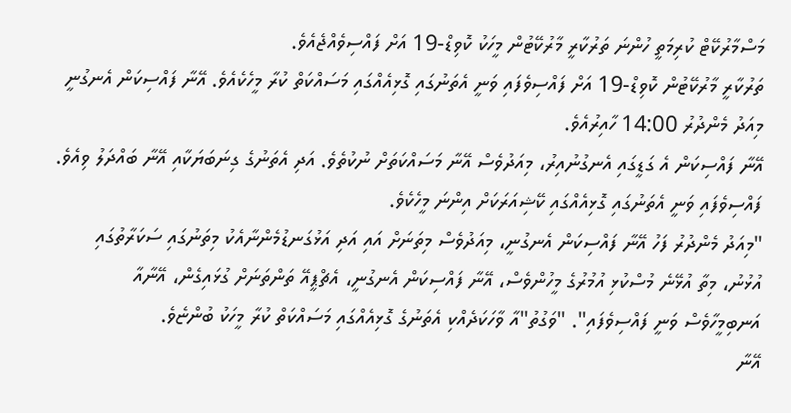މަސްމާރުކޭޓް ކުރިމަތީ ހުންނަ ތަރުކާރީ މާރުކޭޓުން މީހަކު ކޮވިޑް-19 އަށް ފައްސިވެއްޖެއެވެ.
ތަރުކާރީ މާރުކޭޓުން ކޮވިޑް-19 އަށް ފައްސިވެފައި ވަނީ އެތަނުގައި ގޮޅިއެއްގައި މަސައްކަތް ކުރާ މީހެކެއެވެ. އޭނާ ފައްސިކަން އެނގުނީ މިއަދު މެންދުރު 14:00 ހާއިރުއެވެ.
އޭނާ ފައްސިކަން އެ ގަޑީގައި އެނގުނުއިރު، މިއަދުވެސް އޭނާ މަސައްކަތަށް ނުކުތެވެ. އަދި އެތަނުގެ ގިނަބަޔަކާއި އޭނާ ބައްދަލު ވިއެވެ.
ފައްސިވެފައި ވަނީ އެތަނުގައި ގޮޅިއެއްގައި ކޭޝިއަރަކަށް އިންނަ މީހެކެވެ.
"މިއަދު މެންދުރު ފަހު އޭނާ ފައްސިކަން އެނގުނީ، މިއަދުވެސް މިތަނަށް އައި އަދި އަޅުގަނޑުމެންނާއެކު މިތަނުގައި ސަކަރާތުގައި އުޅުނު، މިތާ އުޅޭނެ މުސްކުޅި އުމުރުގެ މީހުންވެސް، އޭނާ ފައްސިކަން އެނގުނީ، އެޗްޕީއޭ ތަންތަނަށް ގުޅައިގެން، އޭނާއާ އަނބިމީހާވެސް ވަނީ ފައްސިވެފައި". "ވަގުތު"އާ ވާހަކަދެއްކި އެތަނުގެ ގޮޅިއެއްގައި މަސައްކަތް ކުރާ މީހަކު ބުންޏެވެ.
އޭނާ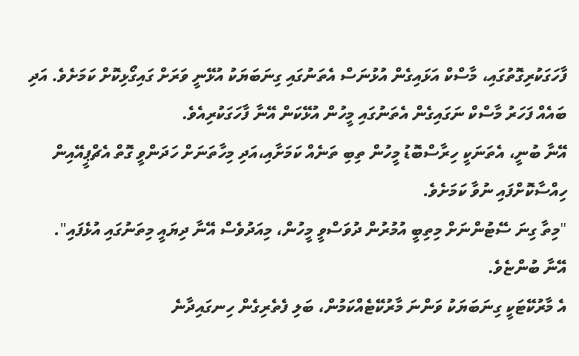ފާހަގަކުރިގޮތުގައި، މާސްކް އަޅައިގެން އުޅުނަސް އެތަނުގައި ގިނަބަޔަކު އުޅޭނީ ވަރަށް ގައިގޯޅިކޮށް ކަމަށެވެ. އަދި ބައެއް ފަހަރު މާސްކް ނަގައިގެން އެތަނުގައި މީހުން އުޅޭކަން އޭނާ ފާހަގަކުރިއެވެ.
އޭނާ ބުނީ، އެތަނަކީ ހިރާސްބޮޑު މީހުން ތިބި ތަނެއް ކަމަށާއި،އަދި މިހާތަނަށް ހަދަންވީ ގޮތް އެޗްޕީއޭއިން ހިއްސާކޮށްފައި ނުވާ ކަމަށެވެ.
"މިތާ ގިނަ ސޭޓުންނަށް މިތިބީ އުމުރުން ދުވަސްވީ މީހުން، މިއަދުވެސް އޭނާ ދިޔައީ މިތަނުގައި އުޅެފައި". އޭނާ ބުންޏެވެ.
އެ މާރުކޭޓަކީ ގިނަބަޔަކު ވަންނަ މާރުކޭޓެއްކަމުން، ބަލި ފެތެރިގެން ހިނގައިދާނެ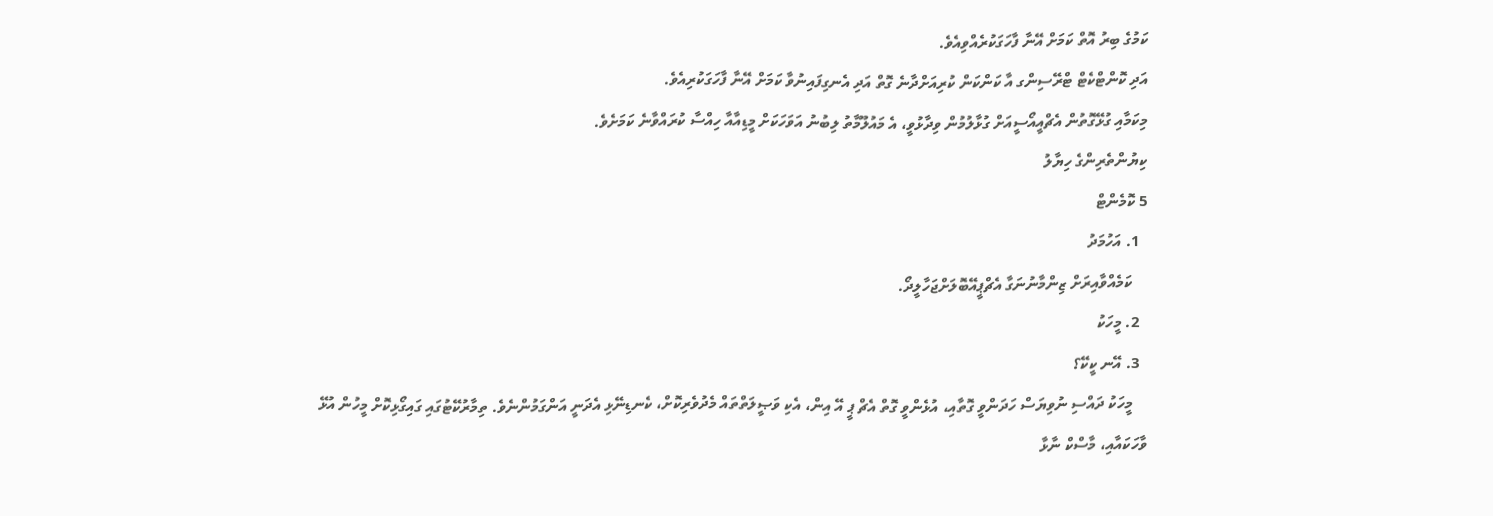ކަމުގެ ބިރު އޮތް ކަމަށް އޭނާ ފާހަގަކުރެއްވިއެވެ.
އަދި ކޮންޓްކެޓް ޓްރޭސިންގ އާ ކަންކަން ކުރިއަށްދާނެ ގޮތް އަދި އެނގިފައިނުވާ ކަމަށް އޭނާ ފާހަގަކުރިއެވެ.
މިކަމާއި ގުޅޭގޮތުން އެޗްއީއޯސީއަށް ގުޅާލުމުން ވިދާޅުވީ، އެ މައުލޫމާތު ލިބުނު އަވަހަކަށް މީޑިއާއާ ހިއްސާ ކުރައްވާނެ ކަމަށެވެ.
ކިޔުންތެރިންގެ ހިޔާލު
5 ކޮމެންޓް
  1. އަހުމަދު
    ކަމެއްވާއިރަށް ޒިންމާނުނަގާ އެޗްޕީއޭބޮލަށްޖަހާލީދޯ.
  2. މީހަކު
  3. އޭނ ކީކޭ؟
    މީހަކު ދައްސި ނުވިޔަސް ހަދަންވީ ގޮތާއި، އުޅެންވީ ގޮތް އެޗް ޕީ އޭ އިން، އެކި ވަޞީލަތްތައް މެދުވެރިކޮށް، ކެނޑިނޭޅި އެދަނީ އަންގަމުންނެވެ. ތިމާރުކޭޓުގައި ގައިގޯޅިކޮށް މީހުން އުޅޭ ވާހަކައާއި، މާސްކް ނާޅާ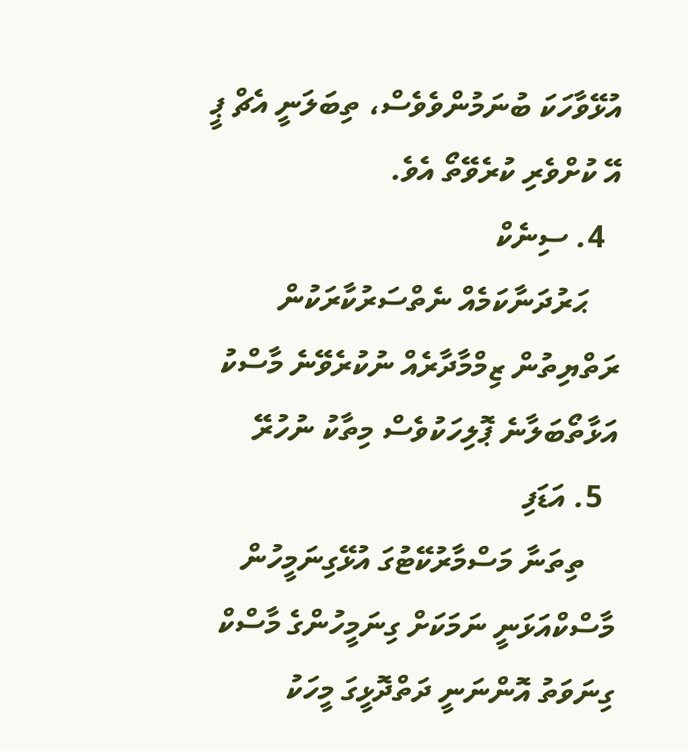އުޅޭވާހަކަ ބުނަމުންވެވެސް، ތިބަލަނީ އެޗް ޕީ އޭ ކުށްވެރި ކުރެވޭތޯ އެވެ.
  4. ސިނެކް
    ޙަރުދަނާކަމެއް ނެތްސަރުކާރަކުން ރަތްޔިތުން ޒިމްމާދާރެއް ނުކުރެވޭނެ މާސްކު އަޅާތޯބަލާނެ ޕޮލިހަކުވެސް މިތާކު ނުހުރޭ
  5. އަޑަފި
    ތިތަނާ މަސްމާރުކޭޓުގަ އުޅޭގިނަމީހުން މާސްކްއަޅަނީ ނަމަކަށް ގިނަމީހުންގެ މާސްކް ގިނަވަތު އޮންނަނީ ދަތްދޮޅީގަ މީހަކު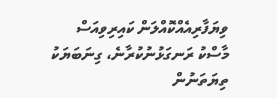ވިޔަފާރިއެއްކޮއްލަން ކައިރިވިއަސް މާސްކު ރަނގަޅުނުކުރާނެ، ގިނަބަޔަކު ތިޔަތަނުން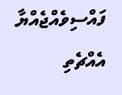ފައްސިވެއްޖެއްޔާ އެއްޗެތި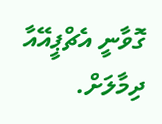ގޮވާނީ އެޗްޕީއޭއާ ދިމާލަށް.